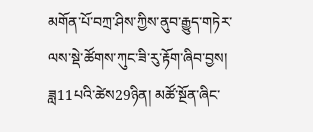མགོན་པོ་བཀྲ་ཤིས་ཀྱིས་ནུབ་རྒྱུད་གཏེར་ལས་སྡེ་ཚོགས་ཀུང་ཟི་རུ་རྟོག་ཞིབ་བྱས།
ཟླ11པའི་ཚེས29ཉིན། མཚོ་སྔོན་ཞིང་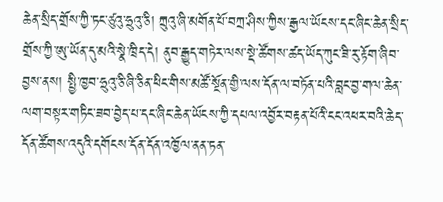ཆེན་སྲིད་གྲོས་ཀྱི་ཏང་ཙུའུ་ཧྲུའུ་ཅི། ཀྲུའུ་ཞི་མགོན་པོ་བཀྲ་ཤིས་ཀྱིས་རྒྱལ་ཡོངས་དང་ཞིང་ཆེན་སྲིད་གྲོས་ཀྱི་ཨུ་ཡོན་དུ་མའི་སྣེ་ཁྲིད་དེ། ནུབ་རྒྱུད་གཏེར་ལས་སྡེ་ཚོགས་ཚད་ཡོད་ཀུང་ཟི་རུ་རྟོག་ཞིབ་བྱས་ནས། སྤྱི་ཁྱབ་ཧྲུའུ་ཅི་ཞི་ཅིན་ཕིང་གིས་མཚོ་སྔོན་གྱི་ལས་དོན་ལ་བཏོན་པའི་བླང་བྱ་གལ་ཆེན་ལག་བསྟར་གཏིང་ཟབ་བྱེད་པ་དང་ཞིང་ཆེན་ཡོངས་ཀྱི་དཔལ་འབྱོར་བརྟན་པོའི་ངང་འཕར་བའི་ཆེད་དོན་ཚོགས་འདུའི་དགོངས་དོན་དོན་འཁྱོལ་ནན་ཏན་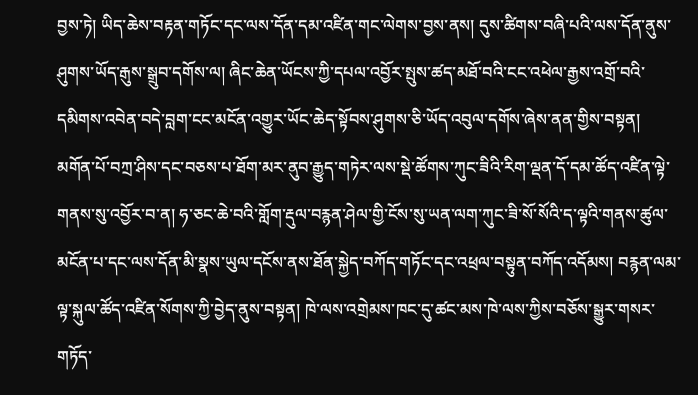བྱས་ཏེ། ཡིད་ཆེས་བརྟན་གཏོང་དང་ལས་དོན་དམ་འཛིན་གང་ལེགས་བྱས་ནས། དུས་ཚིགས་བཞི་པའི་ལས་དོན་ནུས་ཤུགས་ཡོད་རྒུས་སྒྲུབ་དགོས་ལ། ཞིང་ཆེན་ཡོངས་ཀྱི་དཔལ་འབྱོར་སྤུས་ཚད་མཐོ་བའི་ངང་འཕེལ་རྒྱས་འགྲོ་བའི་དམིགས་འབེན་བདེ་བླག་ངང་མངོན་འགྱུར་ཡོང་ཆེད་སྟོབས་ཤུགས་ཅི་ཡོད་འབུལ་དགོས་ཞེས་ནན་གྱིས་བསྟན།
མགོན་པོ་བཀྲ་ཤིས་དང་བཅས་པ་ཐོག་མར་ནུབ་རྒྱུད་གཏེར་ལས་སྡེ་ཚོགས་ཀུང་ཟིའི་རིག་ལྡན་དོ་དམ་ཚོད་འཛིན་ལྟེ་གནས་སུ་འབྱོར་བ་ན། ཧ་ཅང་ཆེ་བའི་གློག་རྡུལ་བརྙན་ཤེལ་གྱི་ངོས་སུ་ཡན་ལག་ཀུང་ཟི་སོ་སོའི་ད་ལྟའི་གནས་ཚུལ་མངོན་པ་དང་ལས་དོན་མི་སྣས་ཡུལ་དངོས་ནས་ཐོན་སྐྱེད་བཀོད་གཏོང་དང་འཕྲལ་བསྟུན་བཀོད་འདོམས། བརྙན་ལམ་ལྟ་སྐུལ་ཚོད་འཛིན་སོགས་ཀྱི་བྱེད་ནུས་བསྟན། ཁེ་ལས་འགྲེམས་ཁང་དུ་ཚང་མས་ཁེ་ལས་ཀྱིས་བཅོས་སྒྱུར་གསར་གཏོད་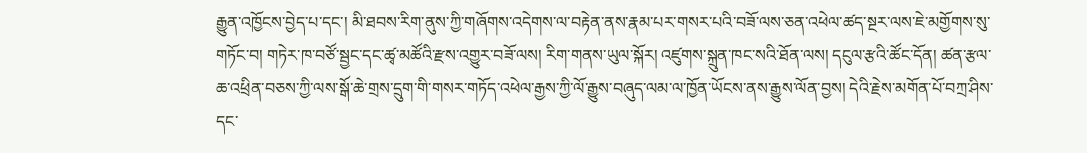རྒྱུན་འཁྱོངས་བྱེད་པ་དང་། མི་ཐབས་རིག་ནུས་ཀྱི་གཞོགས་འདེགས་ལ་བརྟེན་ནས་རྣམ་པར་གསར་པའི་བཟོ་ལས་ཅན་འཕེལ་ཚད་སྔར་ལས་ཇེ་མགྱོགས་སུ་གཏོང་བ། གཏེར་ཁ་བཙོ་སྦྱང་དང་ཚྭ་མཚོའི་རྫས་འགྱུར་བཟོ་ལས། རིག་གནས་ཡུལ་སྐོར། འཛུགས་སྐྲུན་ཁང་སའི་ཐོན་ལས། དངུལ་རྩའི་ཚོང་དོན། ཚན་རྩལ་ཆ་འཕྲིན་བཅས་ཀྱི་ལས་སྒོ་ཆེ་གྲས་དྲུག་གི་གསར་གཏོད་འཕེལ་རྒྱས་ཀྱི་ལོ་རྒྱུས་བཞུད་ལམ་ལ་ཁྱོན་ཡོངས་ནས་རྒྱུས་ལོན་བྱས། དེའི་རྗེས་མགོན་པོ་བཀྲ་ཤིས་དང་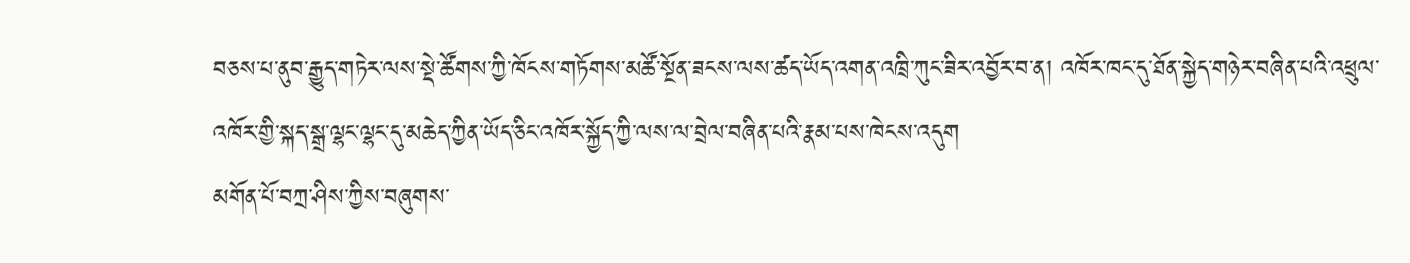བཅས་པ་ནུབ་རྒྱུད་གཏེར་ལས་སྡེ་ཚོགས་ཀྱི་ཁོངས་གཏོགས་མཚོ་སྔོན་ཟངས་ལས་ཚད་ཡོད་འགན་འཁྲི་ཀུང་ཟིར་འབྱོར་བ་ན། འཁོར་ཁང་དུ་ཐོན་སྐྱེད་གཉེར་བཞིན་པའི་འཕྲུལ་འཁོར་གྱི་སྐད་སྒྲ་ལྷང་ལྷང་དུ་མཆེད་ཀྱིན་ཡོད་ཅིང་འཁོར་སྐྱོད་ཀྱི་ལས་ལ་བྲེལ་བཞིན་པའི་རྣམ་པས་ཁེངས་འདུག
མགོན་པོ་བཀྲ་ཤིས་ཀྱིས་བཞུགས་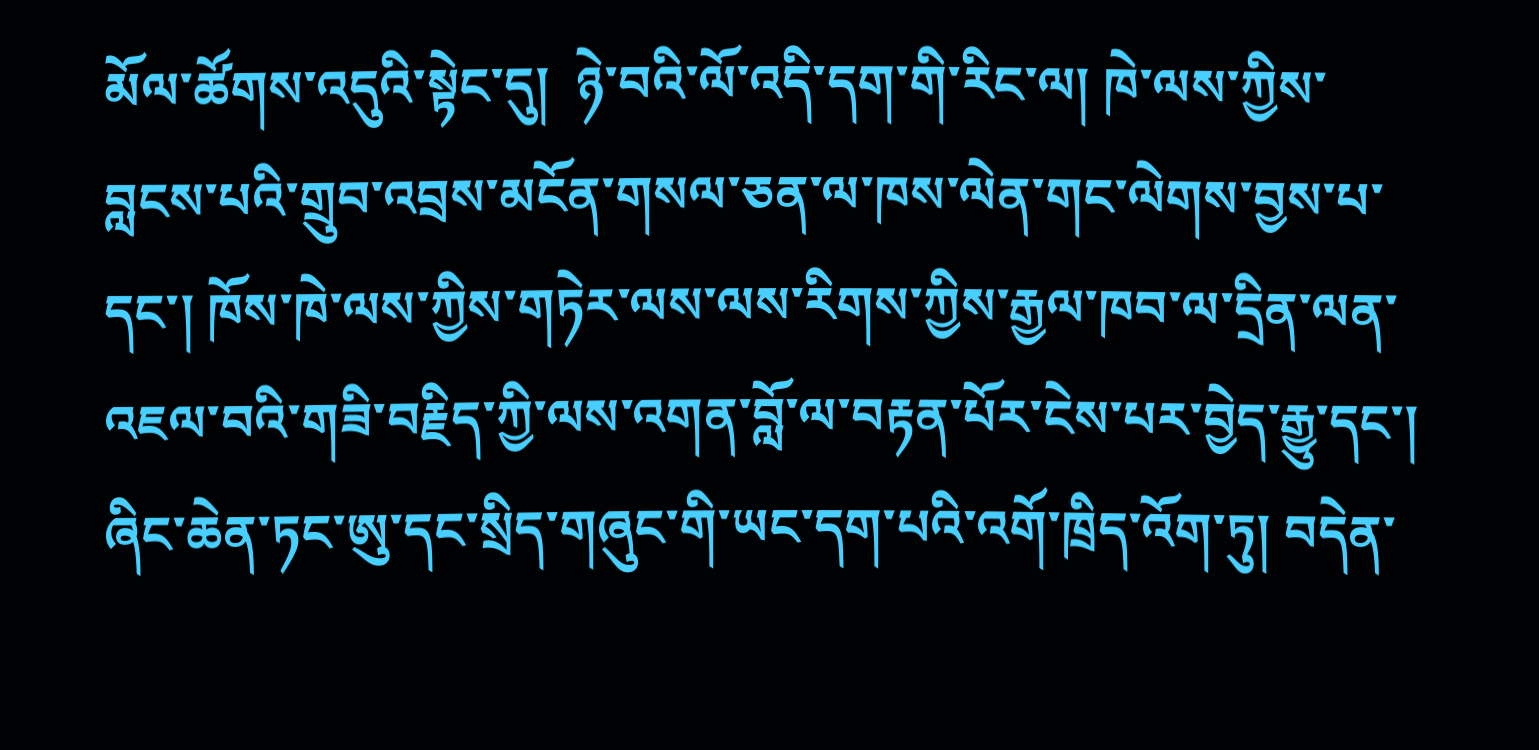མོལ་ཚོགས་འདུའི་སྟེང་དུ།  ཉེ་བའི་ལོ་འདི་དག་གི་རིང་ལ། ཁེ་ལས་ཀྱིས་བླངས་པའི་གྲུབ་འབྲས་མངོན་གསལ་ཅན་ལ་ཁས་ལེན་གང་ལེགས་བྱས་པ་དང་། ཁོས་ཁེ་ལས་ཀྱིས་གཏེར་ལས་ལས་རིགས་ཀྱིས་རྒྱལ་ཁབ་ལ་དྲིན་ལན་འཇལ་བའི་གཟི་བརྗིད་ཀྱི་ལས་འགན་བློ་ལ་བརྟན་པོར་ངེས་པར་བྱེད་རྒྱུ་དང་། ཞིང་ཆེན་ཏང་ཨུ་དང་སྲིད་གཞུང་གི་ཡང་དག་པའི་འགོ་ཁྲིད་འོག་ཏུ། བདེན་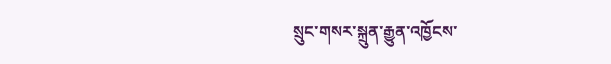སྲུང་གསར་སྐྲུན་རྒྱུན་འཁྱོངས་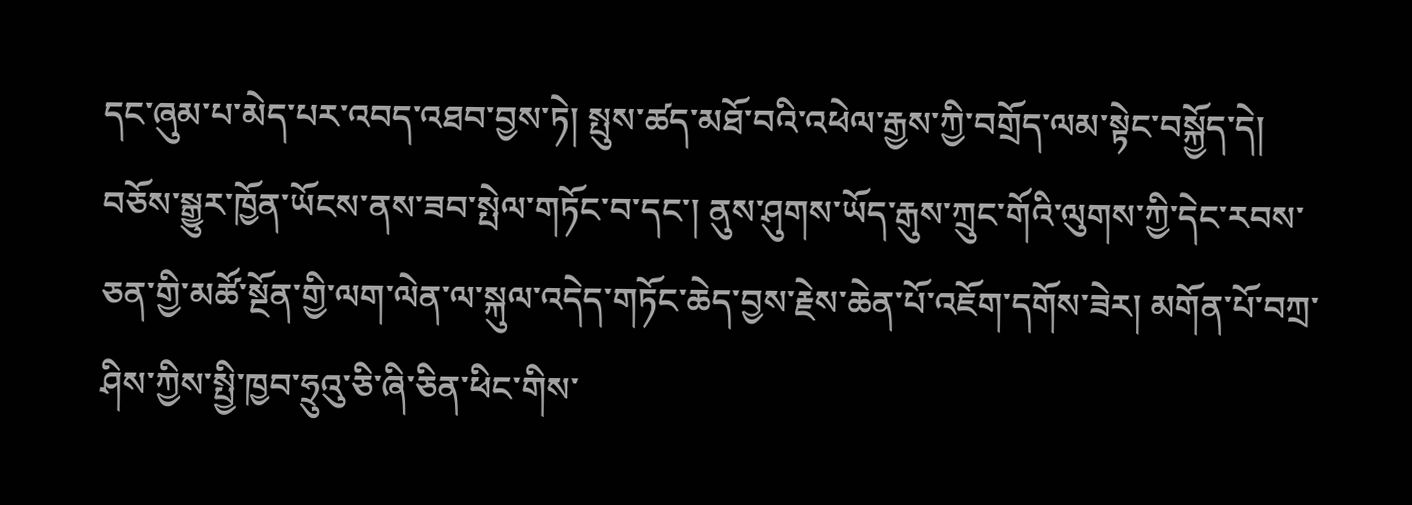དང་ཞུམ་པ་མེད་པར་འབད་འཐབ་བྱས་ཏེ། སྤུས་ཚད་མཐོ་བའི་འཕེལ་རྒྱས་ཀྱི་བགྲོད་ལམ་སྟེང་བསྐྱོད་དེ། བཅོས་སྒྱུར་ཁྱོན་ཡོངས་ནས་ཟབ་སྤེལ་གཏོང་བ་དང་། ནུས་ཤུགས་ཡོད་རྒུས་ཀྲུང་གོའི་ལུགས་ཀྱི་དེང་རབས་ཅན་གྱི་མཚོ་སྔོན་གྱི་ལག་ལེན་ལ་སྐུལ་འདེད་གཏོང་ཆེད་བྱས་རྗེས་ཆེན་པོ་འཇོག་དགོས་ཟེར། མགོན་པོ་བཀྲ་ཤིས་ཀྱིས་སྤྱི་ཁྱབ་ཧྲུའུ་ཅི་ཞི་ཅིན་ཕིང་གིས་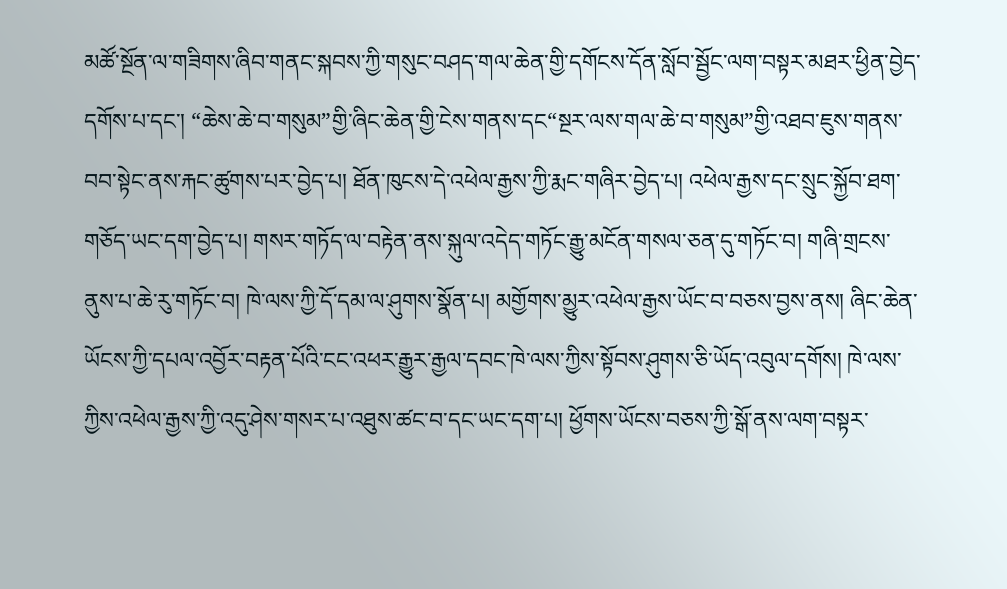མཚོ་སྔོན་ལ་གཟིགས་ཞིབ་གནང་སྐབས་ཀྱི་གསུང་བཤད་གལ་ཆེན་གྱི་དགོངས་དོན་སློབ་སྦྱོང་ལག་བསྟར་མཐར་ཕྱིན་བྱེད་དགོས་པ་དང་། “ཆེས་ཆེ་བ་གསུམ”གྱི་ཞིང་ཆེན་གྱི་ངེས་གནས་དང“སྔར་ལས་གལ་ཆེ་བ་གསུམ”གྱི་འཐབ་ཇུས་གནས་བབ་སྟེང་ནས་རྐང་ཚུགས་པར་བྱེད་པ། ཐོན་ཁུངས་དེ་འཕེལ་རྒྱས་ཀྱི་རྨང་གཞིར་བྱེད་པ། འཕེལ་རྒྱས་དང་སྲུང་སྐྱོབ་ཐག་གཅོད་ཡང་དག་བྱེད་པ། གསར་གཏོད་ལ་བརྟེན་ནས་སྐུལ་འདེད་གཏོང་རྒྱུ་མངོན་གསལ་ཅན་དུ་གཏོང་བ། གཞི་གྲངས་ནུས་པ་ཆེ་རུ་གཏོང་བ། ཁེ་ལས་ཀྱི་དོ་དམ་ལ་ཤུགས་སྣོན་པ། མགྱོགས་མྱུར་འཕེལ་རྒྱས་ཡོང་བ་བཅས་བྱས་ནས། ཞིང་ཆེན་ཡོངས་ཀྱི་དཔལ་འབྱོར་བརྟན་པོའི་ངང་འཕར་རྒྱུར་རྒྱལ་དབང་ཁེ་ལས་ཀྱིས་སྟོབས་ཤུགས་ཅི་ཡོད་འབུལ་དགོས། ཁེ་ལས་ཀྱིས་འཕེལ་རྒྱས་ཀྱི་འདུ་ཤེས་གསར་པ་འཐུས་ཚང་བ་དང་ཡང་དག་པ། ཕྱོགས་ཡོངས་བཅས་ཀྱི་སྒོ་ནས་ལག་བསྟར་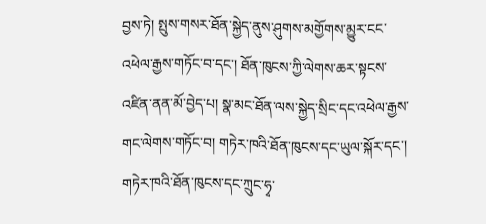བྱས་ཏེ། སྤུས་གསར་ཐོན་སྐྱེད་ནུས་ཤུགས་མགྱོགས་མྱུར་ངང་འཕེལ་རྒྱས་གཏོང་བ་དང་། ཐོན་ཁུངས་ཀྱི་ལེགས་ཆར་སྟངས་འཛིན་ནན་མོ་བྱེད་པ། སྣ་མང་ཐོན་ལས་སྐྱེད་སྲིང་དང་འཕེལ་རྒྱས་གང་ལེགས་གཏོང་བ། གཏེར་ཁའི་ཐོན་ཁུངས་དང་ཡུལ་སྐོར་དང་། གཏེར་ཁའི་ཐོན་ཁུངས་དང་ཀྲུང་ཧྭ་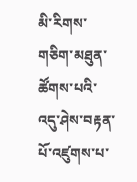མི་རིགས་གཅིག་མཐུན་ཚོགས་པའི་འདུ་ཤེས་བརྟན་པོ་འཛུགས་པ་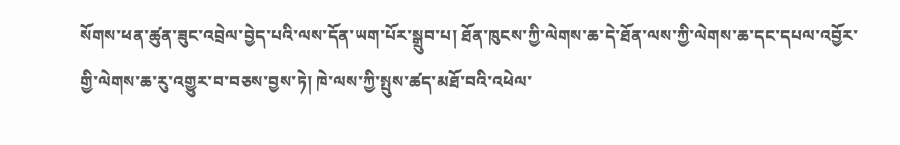སོགས་ཕན་ཚུན་ཟུང་འབྲེལ་བྱེད་པའི་ལས་དོན་ཡག་པོར་སྒྲུབ་པ། ཐོན་ཁུངས་ཀྱི་ལེགས་ཆ་དེ་ཐོན་ལས་ཀྱི་ལེགས་ཆ་དང་དཔལ་འབྱོར་གྱི་ལེགས་ཆ་རུ་འགྱུར་བ་བཅས་བྱས་ཏེ། ཁེ་ལས་ཀྱི་སྤུས་ཚད་མཐོ་བའི་འཕེལ་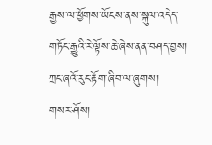རྒྱས་ལ་ཕྱོགས་ཡོངས་ནས་སྐུལ་འདེད་གཏོང་རྒྱུའི་རེ་ལྟོས་ཆེ་ཞེས་ནན་བཤད་བྱས།
ཀྲང་ཞའོ་རུང་རྟོག་ཞིབ་ལ་ཞུགས།
གསར་ཤོས།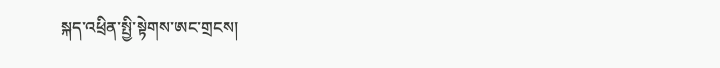སྐད་འཕྲིན་སྤྱི་སྟེགས་ཨང་གྲངས།